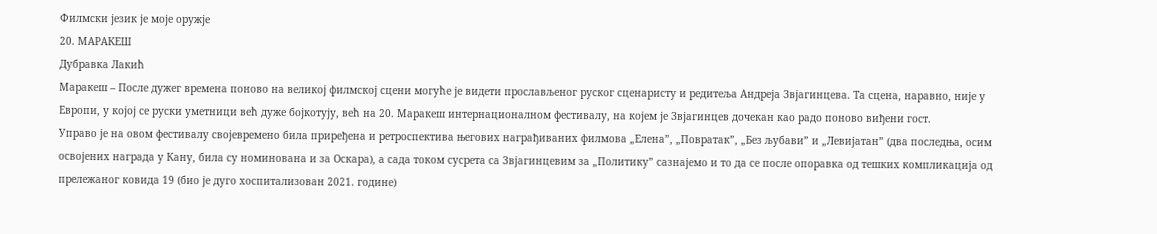Филмски језик је моје оружје
20. МАРАКЕШ
Дубравка Лакић
Маракеш – После дужег времена поново на великој филмској сцени могуће је видети прослављеног руског сценаристу и редитеља Андреја Звјагинцева. Та сцена, наравно, није у Европи, у којој се руски уметници већ дуже бојкотују, већ на 20. Маракеш интернационалном фестивалу, на којем је Звјагинцев дочекан као радо поново виђени гост.
Управо је на овом фестивалу својевремено била приређена и ретроспектива његових награђиваних филмова „Елена”, „Повратак”, „Без љубави” и „Левијатан” (два последња, осим освојених награда у Кану, била су номинована и за Оскара), а сада током сусрета са Звјагинцевим за „Политику” сазнајемо и то да се после опоравка од тешких компликација од прележаног ковида 19 (био је дуго хоспитализован 2021. године)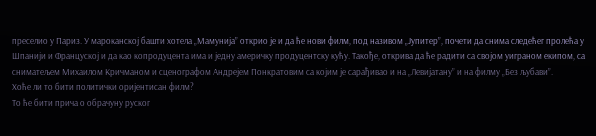преселио у Париз. У мароканској башти хотела „Мамунија” открио је и да ће нови филм, под називом „Јупитер”, почети да снима следећег пролећа у Шпанији и Француској и да као копродуцента има и једну америчку продуцентску кућу. Такође, открива да ће радити са својом уиграном екипом, са сниматељем Михаилом Кричманом и сценографом Андрејем Понкратовим са којим је сарађивао и на „Левијатану” и на филму „Без љубави”.
Хоће ли то бити политички оријентисан филм?
То ће бити прича о обрачуну руског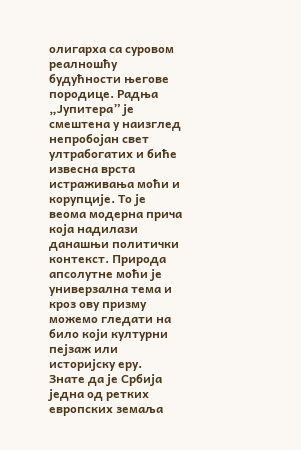олигарха са суровом реалношћу будућности његове породице. Радња „Јупитера” је смештена у наизглед непробојан свет ултрабогатих и биће извесна врста истраживања моћи и корупције. То је веома модерна прича која надилази данашњи политички контекст. Природа апсолутне моћи је универзална тема и кроз ову призму можемо гледати на било који културни пејзаж или историјску еру.
Знате да је Србија једна од ретких европских земаља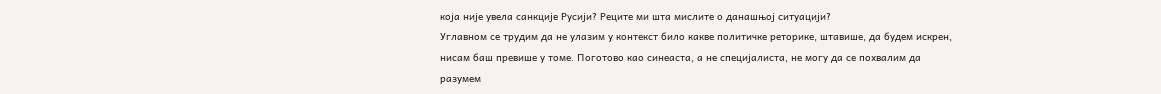која није увела санкције Русији? Реците ми шта мислите о данашњој ситуацији?
Углавном се трудим да не улазим у контекст било какве политичке реторике, штавише, да будем искрен, нисам баш превише у томе. Поготово као синеаста, а не специјалиста, не могу да се похвалим да разумем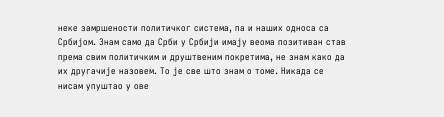неке замршености политичког система, па и наших односа са Србијом. Знам само да Срби у Србији имају веома позитиван став према свим политичким и друштвеним покретима, не знам како да их другачије назовем. То је све што знам о томе. Никада се нисам упуштао у ове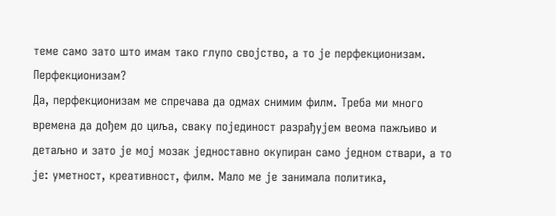теме само зато што имам тако глупо својство, а то је перфекционизам.
Перфекционизам?
Да, перфекционизам ме спречава да одмах снимим филм. Треба ми много времена да дођем до циља, сваку појединост разрађујем веома пажљиво и детаљно и зато је мој мозак једноставно окупиран само једном ствари, а то је: уметност, креативност, филм. Мало ме је занимала политика,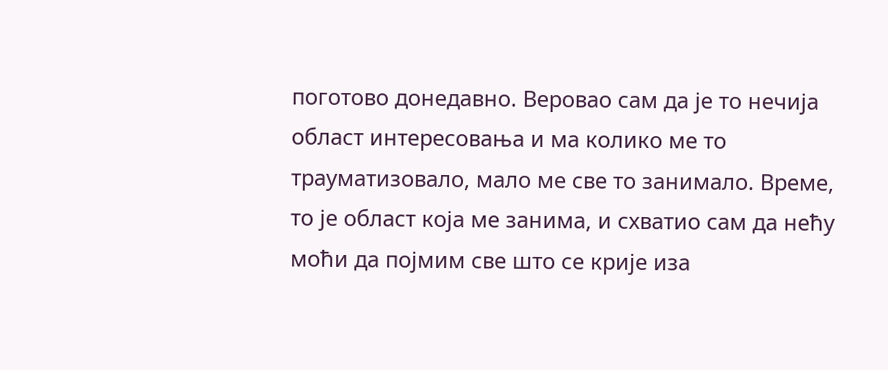поготово донедавно. Веровао сам да је то нечија област интересовања и ма колико ме то трауматизовало, мало ме све то занимало. Време, то је област која ме занима, и схватио сам да нећу моћи да појмим све што се крије иза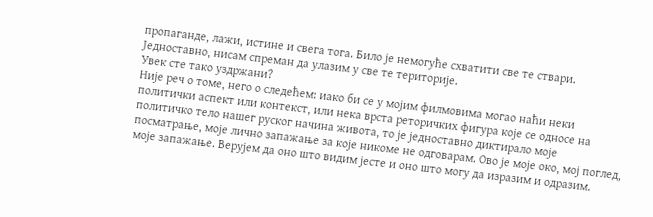пропаганде, лажи, истине и свега тога. Било је немогуће схватити све те ствари. Једноставно, нисам спреман да улазим у све те територије.
Увек сте тако уздржани?
Није реч о томе, него о следећем: иако би се у мојим филмовима могао наћи неки политички аспект или контекст, или нека врста реторичких фигура које се односе на политичко тело нашег руског начина живота, то је једноставно диктирало моје посматрање, моје лично запажање за које никоме не одговарам. Ово је моје око, мој поглед, моје запажање. Верујем да оно што видим јесте и оно што могу да изразим и одразим.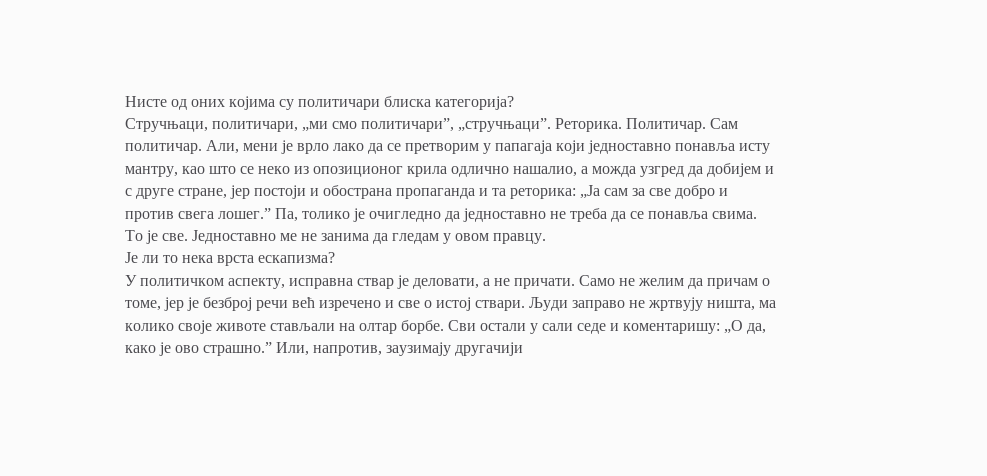Нисте од оних којима су политичари блиска категорија?
Стручњаци, политичари, „ми смо политичари”, „стручњаци”. Реторика. Политичар. Сам политичар. Али, мени је врло лако да се претворим у папагаја који једноставно понавља исту мантру, као што се неко из опозиционог крила одлично нашалио, а можда узгред да добијем и с друге стране, јер постоји и обострана пропаганда и та реторика: „Ја сам за све добро и против свега лошег.” Па, толико је очигледно да једноставно не треба да се понавља свима. То је све. Једноставно ме не занима да гледам у овом правцу.
Је ли то нека врста ескапизма?
У политичком аспекту, исправна ствар је деловати, а не причати. Само не желим да причам о томе, јер је безброј речи већ изречено и све о истој ствари. Људи заправо не жртвују ништа, ма колико своје животе стављали на олтар борбе. Сви остали у сали седе и коментаришу: „О да, како је ово страшно.” Или, напротив, заузимају другачији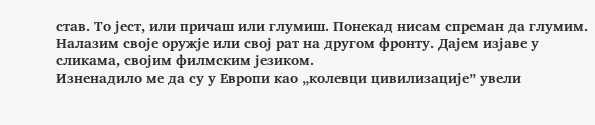став. То јест, или причаш или глумиш. Понекад нисам спреман да глумим. Налазим своје оружје или свој рат на другом фронту. Дајем изјаве у сликама, својим филмским језиком.
Изненадило ме да су у Европи као „колевци цивилизације” увели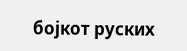бојкот руских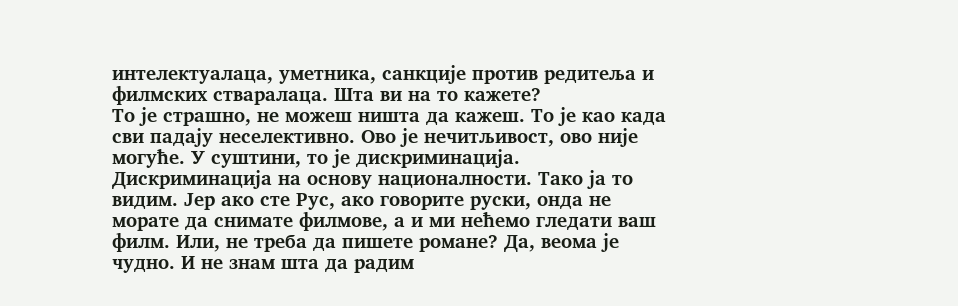интелектуалаца, уметника, санкције против редитеља и филмских стваралаца. Шта ви на то кажете?
То је страшно, не можеш ништа да кажеш. То је као када сви падају неселективно. Ово је нечитљивост, ово није могуће. У суштини, то је дискриминација. Дискриминација на основу националности. Тако ја то видим. Јер ако сте Рус, ако говорите руски, онда не морате да снимате филмове, а и ми нећемо гледати ваш филм. Или, не треба да пишете романе? Да, веома је чудно. И не знам шта да радим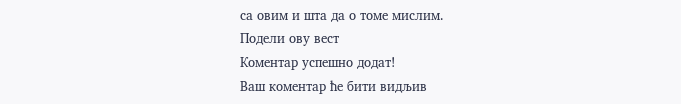са овим и шта да о томе мислим.
Подели ову вест
Комeнтар успeшно додат!
Ваш комeнтар ћe бити видљив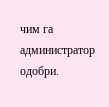чим га администратор одобри.